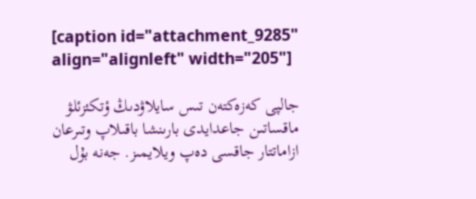[caption id="attachment_9285" align="alignleft" width="205"]

جالپى كەزەكتەن تىس سايلاۋدىڭ ؤتكئزئلۋ ماقساتىن جاعدايدى بارىنشا باقىلاپ وتىرعان ازاماتتار جاقسى دەپ ويلايمىز. جەنە بۇل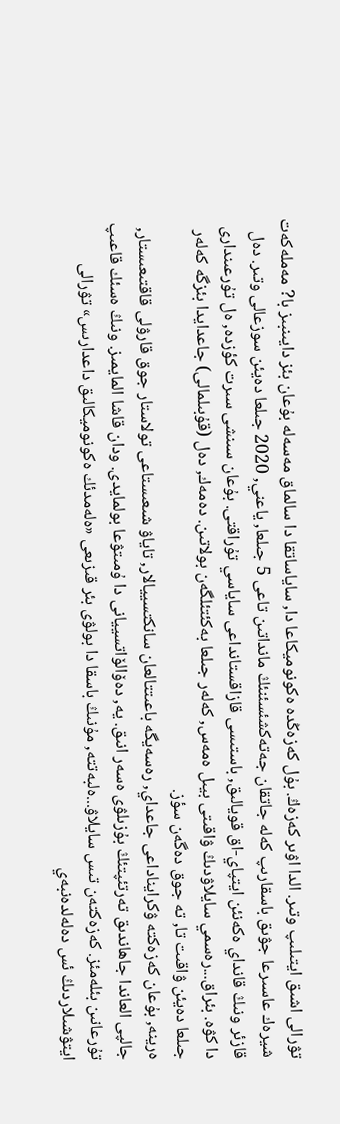تۋرالى اشىق ايتىلىپ وتىر. الدا اۋىر كەزەڭ. بۇل كەزەڭدە ەكونوميكاعا دا, ساياساتقا دا سالماق مەسەلە بۇعان بئز دايىنبىز با? مەملەكەت شيرەك عاسىرعا جۋىق باسقارىپ كەلە جاتقان جەتەكشئسئنئڭ مانداتىن تاعى 5 جىلعا, ياعني, 2020 جىلعا دەيئن سوزعالى وتىر. دەل قازئر ونىڭ قانداي ەكەنئن ايتپاي-اق قويالىق, باستىسى قازاقستانداعى ساياسي تۇراقتى. بۇعان سىنشى سىرت كؤزدە, ەل تۇرعىندارى دا كۋە. بئراق...رەسمي سايلاۋدىڭ ۋاقىتى بيىل ەمەس, كەلەر جىلعا بەكئتئلگەن بولاتىن. دەمەك, دەل (قۇبىلمالى) جاعدايدا بئزگە كەلەر جىلعا دەيئن ۋاقىت تا, تە جوق دەگەن سؤز.
ەرينە, بۇعان كەزەكتە ۋكرايناداعى جاعداي, رەسەيگە باعىتتالعان سانكتسييالار, تاياۋ شىعىستاعى تولاستار جوق قارۋلى قاقتىعىستار, جالپى العاندا جاھاندىق تەرتئپتئڭ بۇزىلۋى ەسەر انىق. يە, دەۆالۆاتسييانى دا ۇمىتۋعا بولمايدى. ودان قاشا المايمىز. ونىڭ ەسئك قاعىپ تۇرعانىن بئلەمئز. كەزەكتەن تىس سايلاۋ...ەلبەتتە, مۇنىڭ باسقا دا بولۋى بئر قىزىعى «ەلەمدئك ەكونوميكالىق داعدارىس» تۋرالى ايتۋشىلاردىڭ ئس دەلەلدەنبەي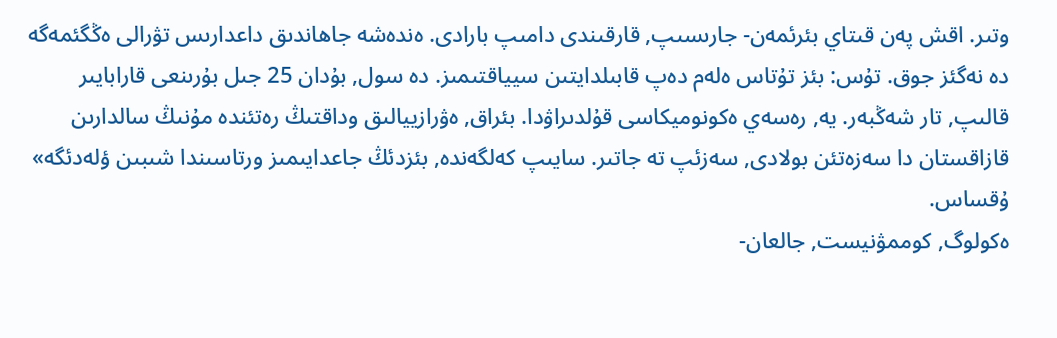وتىر. اقش پەن قىتاي بئرئمەن- جارىسىپ, قارقىندى دامىپ بارادى. ەندەشە جاھاندىق داعدارىس تۋرالى ەڭگئمەگە دە نەگئز جوق. تۇس: بئز تۇتاس ەلەم دەپ قابىلدايتىن سيياقتىمىز. دە سول, بۇدان 25 جىل بۇرىنعى قارابايىر قالىپ, تار شەڭبەر. يە, رەسەي ەكونوميكاسى قۇلدىراۋدا. بئراق, ەۋرازييالىق وداقتىڭ رەتئندە مۇنىڭ سالدارىن قازاقستان دا سەزەتئن بولادى, سەزئپ تە جاتىر. سايىپ كەلگەندە, بئزدئڭ جاعدايىمىز ورتاسىندا شىبىن ؤلەدئگە» ۇقساس.
ەكولوگ, كوممۋنيست, جالعان-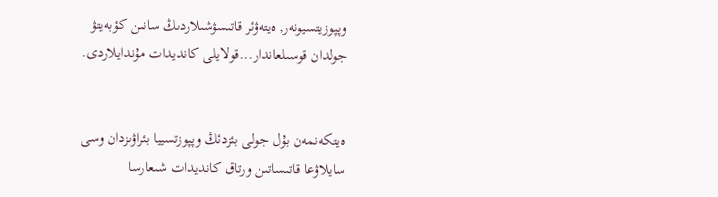وپپوزيتسيونەر, ەيتەۋئر قاتىسۋشىلاردىڭ سانىن كؤبەيتۋ جولدان قوسىلعاندار...قولايلى كانديدات مۇندايلاردى.


ەيتكەنمەن بۇل جولى بئزدئڭ وپپوزتسييا بئراۋىزدان وسى سايلاۋعا قاتىساتىن ورتاق كانديدات شىعارسا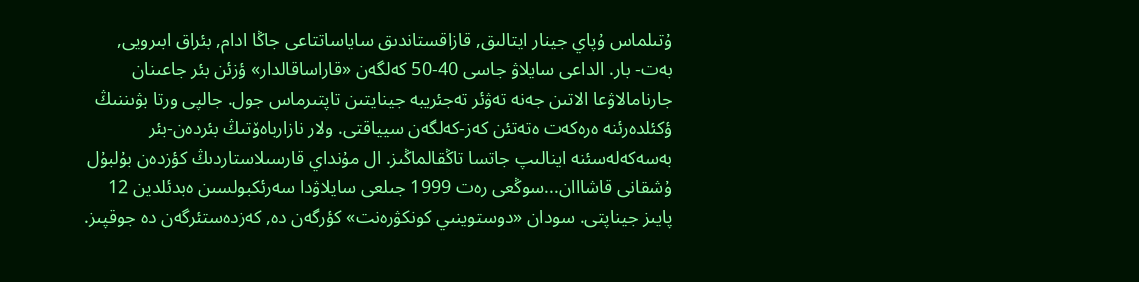ۇتىلماس ۇپاي جينار ايتالىق, قازاقستاندىق ساياساتتاعى جاڭا ادام, بئراق ابىرويى, بەت- بار. الداعى سايلاۋ جاسى 40-50 كەلگەن «قاراساقالدار» ؤزئن بئر جاعىنان جارنامالاۋعا الاتىن جەنە تەۋئر تەجئريبە جينايتىن تاپتىرماس جول. جالپى ورتا بۋىننىڭ ؤكئلدەرئنە ەرەكەت ەتەتئن كەز-كەلگەن سيياقتى. ولار نازارباەۆتىڭ بئردەن-بئر بەسەكەلەسئنە اينالىپ جاتسا تاڭقالماڭىز. ال مۇنداي قارسىلاستاردىڭ كؤزدەن بۇلبۇل ۇشقانى قاشااان...سوڭعى رەت 1999 جىلعى سايلاۋدا سەرئكبولسىن ەبدئلدين 12 پايىز جيناپتى. سودان «دوستوينىي كونكۋرەنت» كؤرگەن دە, كەزدەستئرگەن دە جوقپىز.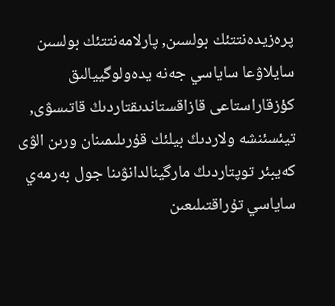پرەزيدەنتتئك بولسىن, پارلامەنتتئك بولسىن سايلاۋعا ساياسي جەنە يدەولوگييالىق كؤزقاراستاعى قازاقستاندىقتاردىڭ قاتىسۋى, تيئسئنشە ولاردىڭ بيلئك قۇرىلىمىنان ورىن الۋى كەيبئر توپتاردىڭ مارگينالدانۋىنا جول بەرمەي ساياسي تۇراقتىلىعىن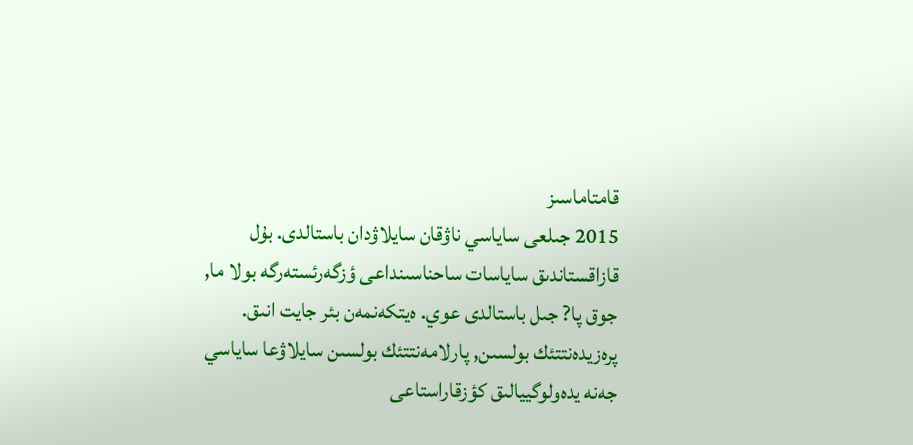قامتاماسىز
2015 جىلعى ساياسي ناۋقان سايلاۋدان باستالدى. بۇل قازاقستاندىق ساياسات ساحناسىنداعى ؤزگەرئستەرگە بولا ما, جوق پا? جىل باستالدى عوي. ەيتكەنمەن بئر جايت انىق. پرەزيدەنتتئك بولسىن, پارلامەنتتئك بولسىن سايلاۋعا ساياسي جەنە يدەولوگييالىق كؤزقاراستاعى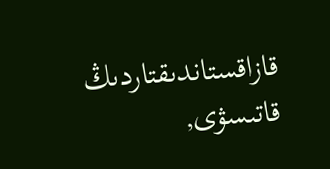قازاقستاندىقتاردىڭ قاتىسۋى,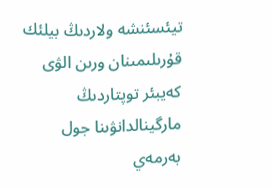تيئسئنشە ولاردىڭ بيلئك قۇرىلىمىنان ورىن الۋى كەيبئر توپتاردىڭ مارگينالدانۋىنا جول بەرمەي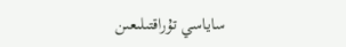ساياسي تۇراقتىلىعىن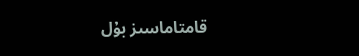قامتاماسىز بۇل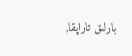بارلىق تاراپقا,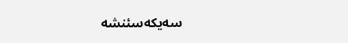سەيكەسئنشە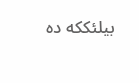بيلئككە دە